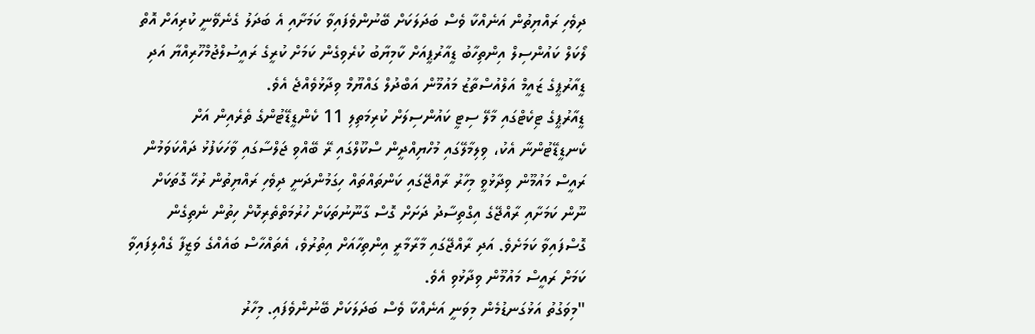ދިވެހި ރައްޔިތުން އަނެއްކާ ވެސް ބަދަލަކަށް ބޭނުންވެފައިވާ ކަމަށާއި އެ ބަދަލު ގެނެވޭނީ ކުރިއަށް އޮތް ލޯކަލް ކައުންސިލް އިންތިހާބު ޑީއާރުޕީއަށް ކާމިޔާބު ކުރެވިގެން ކަމަށް ކުރީގެ ރައީސުލްޖުމްހޫރިއްޔާ އަދި ޑީއާރުޕީގެ ޒައީމް އަލްއުސްތާޒު މައުމޫން އަބްދުލް ގައްޔޫމް ވިދާޅުވެއްޖެ އެވެ.
ޑީއާރުޕީގެ ޓިކެޓްގައި މާލޭ ސިޓީ ކައުންސިލަށް ކުރިމަތިލި 11 ކެންޑީޑޭޓުންގެ ތެރެއިން އަށް ކެނޑީޑޭޓުންނާ އެކު، ވިލިމާލޭގައި މުހްޔިއްދީން ސްކޫލްގައި ރޭ ބޭއްވި ޖަލްސާގައި ވާހަކަފުޅު ދައްކަވަމުން ރައީސް މައުމޫން ވިދާޅުވީ މިހާރު ރާއްޖޭގައި ކަންތައްތައް ހިގަމުންދަނީ ދިވެހި ރައްޔިތުން ރުހޭ ގޮތަކަށް ނޫން ކަމަށާއި ރާއްޖޭގެ އިގްތިސާދު ދަށަށް ގޮސް ގާނޫނުތަކަށް ހުރުމަތްތެރިކޮށް ހިތުން ނެތިގެން ގޮސްފައިވާ ކަމަށެވެ. އަދި ރާއްޖޭގައި މާރާމާރީ އިންތިހާއަށް އިތުރުވެ، އެތައްހާސް ބައެއްގެ ވަޒީފާ ގެއްލިފައިވާ ކަމަށް ރައީސް މައުމޫން ވިދާޅުވި އެވެ.
"މިވަގުތު އަޅުގަނޑުމެން މިވަނީ އަނެއްކާ ވެސް ބަދަލަކަށް ބޭނުންވެފައި. މިހާރު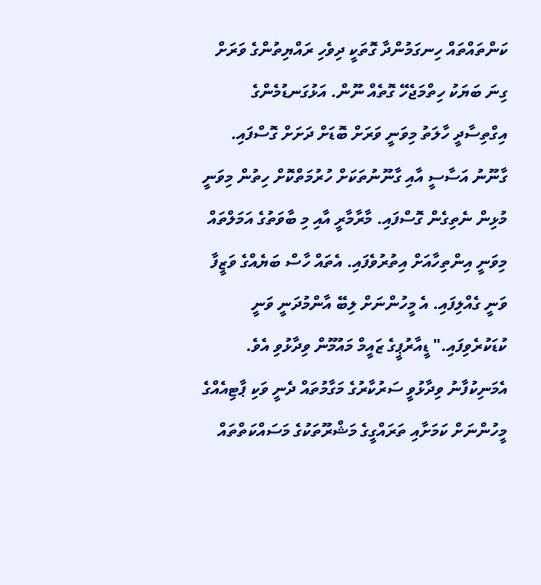ކަންތައްތައް ހިނގަމުންދާ ގޮތަކީ ދިވެހި ރައްޔިތުންގެ ވަރަށް ގިނަ ބަޔަކު ހިތްމަޖެހޭ ގޮތެއް ނޫން. އަޅުގަނޑުމެންގެ އިގްތިސާދީ ހާލަތު މިވަނީ ވަރަށް ބޮޑަށް ދަށަށް ގޮސްފައި. ގާނޫނު އަސާސީ އާއި ގާނޫނުތަކަށް ހުރުމަތްކޮށް ހިތުން މިވަނީ މުޅިން ނެތިގެން ގޮސްފައި. މާރާމާރީ އާއި މި ބާވަތުގެ އަމަލްތައް މިވަނީ އިންތިހާއަށް އިތުރުވެފައި. އެތައް ހާސް ބަޔެއްގެ ވަޒީފާ ވަނީ ގެއްލިފައި. އެ މީހުންނަށް ލިބޭ އާންމުދަނީ ވަނީ ކުޑަކުރެވިފައި." ޑީއާރުޕީގެ ޒައީމް މައުމޫން ވިދާޅުވި އެވެ.
އެމަނިކުފާނު ވިދާޅުވީ ސަރުކާރުގެ މަގާމުތައް ދެނީ ވަކި ޕާޓިއެއްގެ މީހުންނަށް ކަމަށާއި ތަރައްގީގެ މަޝްރޫތަކުގެ މަސައްކަތްތައް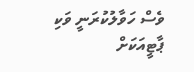ވެސް ހަވާލުކުރަނީ ވަކި ޕާޓީއަކަށް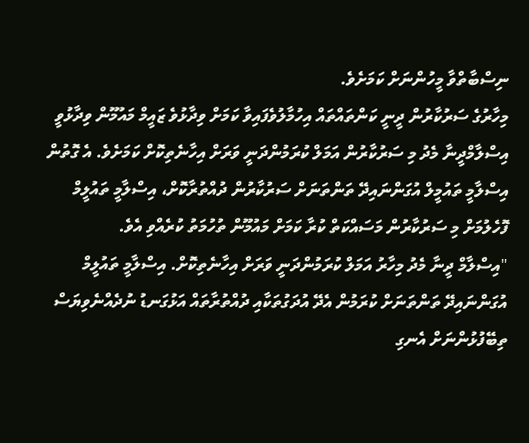ނިސްބާތްވާ މީހުންނަށް ކަމަށެވެ.
މިހާރުގެ ސަރުކާރުން ދީނީ ކަންތައްތައް އިހުމާލުވެފައިވާ ކަމަށް ވިދާޅުވެ ޒައީމް މައުމޫން ވިދާޅުވީ އިސްލާމްދީނާ މެދު މި ސަރުކާރުން އަމަލް ކުރަމުންދަނީ ވަރަށް އިހާނެތިކޮށް ކަމަށެވެ. އެ ގޮތުން އިސްލާމީ ތައުމީލް އުގަންނައިދޭ ތަންތަނަށް ސަރުކާރުން ދުއްތުރާކޮށް، އިސްލާމީ ތައުލީމް ފޮހެލުމަށް މި ސަރުކާރުން މަސައްކަތް ކުރާ ކަމަށް މައުމޫން ތުހުމަތު ކުރެއްވި އެވެ.
"އިސްލާމް ދީނާ މެދު މިހާރު އަމަލް ކުރަމުންދަނީ ވަރަށް އިހާނެތިކޮށް. އިސްލާމީ ތައުލީމް އުގަންނައިދޭ ތަންތަނަށް ކުރަމުން އެދޭ އުދަގުތަކާއި ދުއްތުރާތައް އަޅުގަނޑު ނުދެއްނެވިޔަސް ތިބޭފުޅުންނަށް އެނގި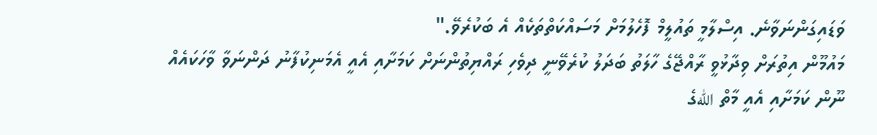ވަޑައިގަންނަވާނެ. އިސްލާމީ ތައުލީމް ފޮހެލުމަށް މަސައްކަތްތަކެއް އެ ބަކުރެވޭ."
މައުމޫން އިތުރަށް ވިދާޅުވީ ރާއްޖޭގެ ހާލަތު ބަދަލު ކުރެވޭނީ ދިވެހި ރައްޔިތުންނަށް ކަމަށާއި އެއީ އެމަނިކުފާނު ދަންނަވާ ވާހަކައެއް ނޫން ކަމަށާއި އެއީ މާތް اللهގެ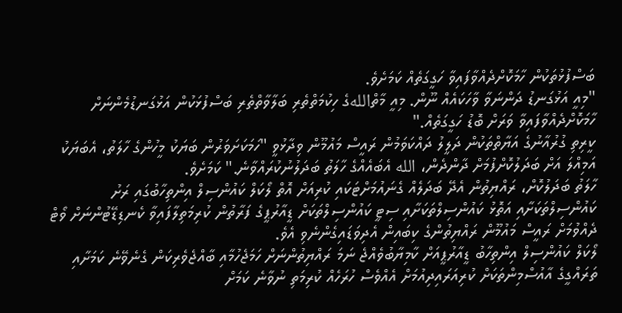ބަސްފުޅުތަކުން ހާމަކޮށްދެއްވާފައިވާ ހަގީގަތެއް ކަމަށެވެ.
"މިއީ އަޅުގަނޑު ދަންނަވާ ވާހަކައެއް ނޫން. މިއީ މާތްاللهގެ ހިކުމަތްތެރި ބަލާވާތްތެރި ބަސްފުޅަކުން އަޅުގަނޑުމެންނަށް ހާމަކޮށްދެއްވާފައިވާ ވަރަށް ބޮޑު ހަގީގަތެއް."
ކީރިތި ގުރުއާނުގެ އަޔާތްތަކުން ދަލީލު ދައްކަވަމުން ރައީސް މައުމޫން ވިދާޅުވީ "ހަމަކަށަވަރުން ބަޔަކު މީހުންގެ ހާލަތު، އެބަޔަކު އަމިއްލަ އަށް ބަދަލުކޮށްފުމަށް ދާންދެން، الله އެބައެއްގެ ހާލަތު ބަދަލުނުކުރައްވާނެ." ކަމަށެވެ.
ހާލަތު ބަދަލުކޮށް، ރައްޔިތުން އެދޭ ބަދަލެއް ގެނައުމަށްޓަކައި ކުރިއަށް އޮތް ލޯކަލް ކައުންސިލް އިންތިހާބުގައި ރަށު ކައުންސިލްތަކަށާއި އަތޮޅު ކައުންސިލްތަކަށާއި ސިޓީ ކައުންސިލްތަކަށް ޑީއާރުޕީގެ ފަރާތުން ކުރިމަތިލާފައިވާ ކެނޑިޑޭޓުންނަށް ވޯޓް ދެއްވުމަށް ރައީސް މައުމޫން ރައްޔިތުންގެ ކިބައިން އެދިވަޑައިގެންނެވި އެވެ.
ލޯކަލް ކައުންސިލް އިންތިހާބު ޑީއާރުޕީއަށް ކާމިޔާބުވެއްޖެ ނަމަ ރައްޔިތުންނަށް ހަމަޖެހުމާއި ބާއްޖެވެރިކަން ގެނެވޭނެ ކަމަށާއި ތަރައްގީގެ އާއުސްމިންތަކަށް ކުރިއަރައިދިއުމަށް އެއްވެސް ހުރަހެއް ކުރިމަތި ނުވާނެ ކަމަށް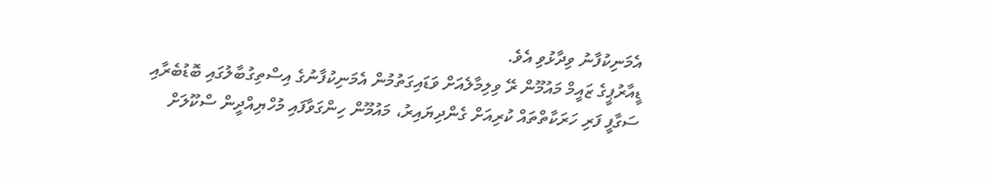އެމަނިކުފާނު ވިދާޅުވި އެވެ.
ޑީއާރުޕީގެ ޒައީމް މައުމޫން ރޭ ވިލިމާލެއަށް ވަޑައިގަތުމުން އެމަނިކުފާނުގެ އިސްތިގުބާލުގައި ބޮޑުބެރާއި ސަގާފީ ފަރި ހަރަކާތްތައް ކުރިއަށް ގެންދިޔައިރު، މައުމޫން ހިންގަވާފައި މުހްޔިއްދީން ސްކޫލަށް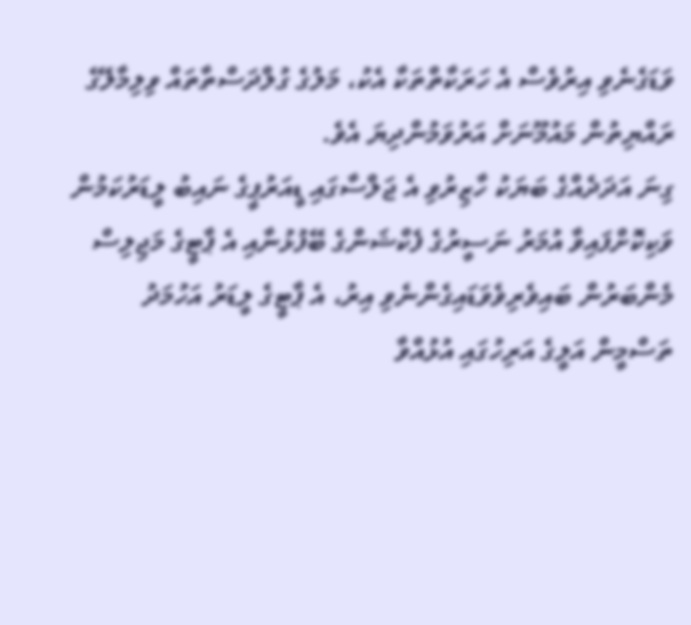ވަޑަގެނެވި އިރުވެސް އެ ހަރަކާތްތަކާ އެކު، މަލުގެ ގުލްދަސްތާތައް ވިލިމާލޭގެ ރައްޔިތުން މައުމޫނަށް އަރުވަމުންދިޔަ އެވެ.
ގިނަ އަދަދެއްގެ ބަޔަކު ހާޒިރުވި އެ ޖަލްސާގައި ޑީއަރުޕީގެ ނައިބު ލީޑަރުކަމުން ވަކިކޮށްފައިވާ އުމަރު ނަސީރުގެ ފެކްޝަންގެ ބޭފުޅުނާއި އެ ޕާޓީގެ މަޖިލިސް މެންބަރުން ބައިވެރިވެވަޑައިގެންނެވި އިރު، އެ ޕާޓީގެ ލީޑަރު އަހުމަދު ތަސްމީން އަލީގެ އަރިހުގައި އުޅުއްވާ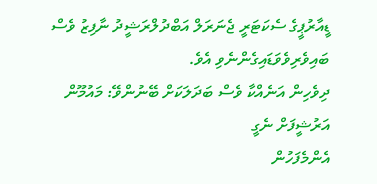ޑީއާރުޕީގެ ސެކަޓަރީ ޖެނަރަލް އަބްދުލްރަޝީދު ނާފިޒު ވެސް ބައިވެރިވެވަޑައިގެންނެވި އެވެ.
ދިވެހިން އަނެއްކާ ވެސް ބަދަލަކަށް ބޭނުންވޭ: މައުމޫން
އަރުޝީފަށް ނެގީ
އެންމެފަހުން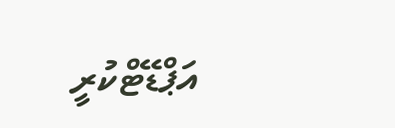އަޕްޑޭޓްކުރީ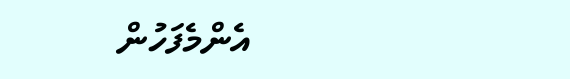އެންމެފަހުން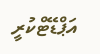އަޕްޑޭޓްކުރީ